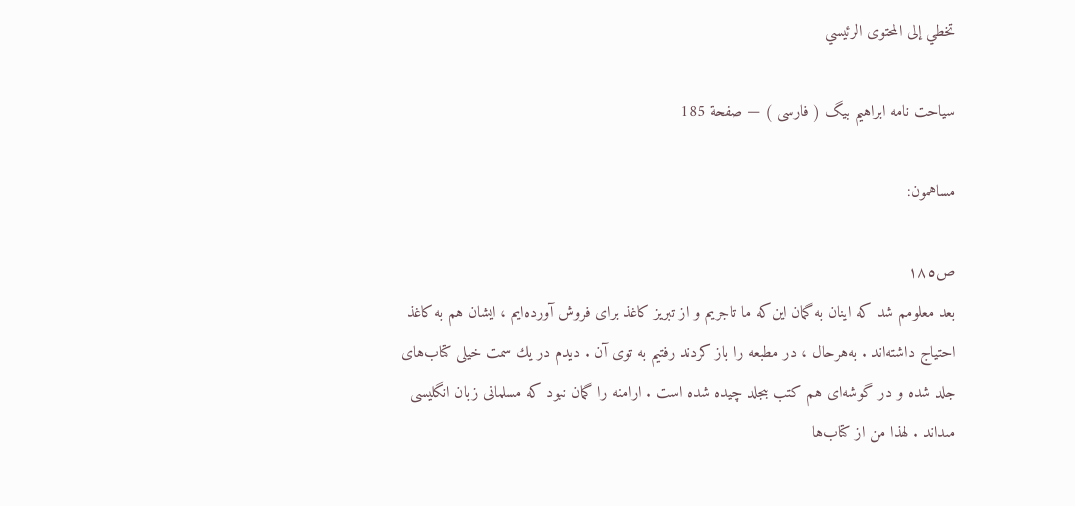تخطي إلى المحتوى الرئيسي

سياحت نامه ابراهيم بيگ ( فارسى ) — صفحة 185

مساهمون:

ص١٨٥
بعد معلومم شد كه اينان به گمان اين‌كه ما تاجريم و از تبريز كاغذ براى فروش آورده‌ايم ، ايشان هم به كاغذ احتياج داشته‌اند . به‌هرحال ، در مطبعه را باز كردند رفتيم به توى آن . ديدم در يك سمت خيلى كتاب‌هاى جلد شده و در گوشه‌اى هم كتب بىجلد چيده شده است . ارامنه را گمان نبود كه مسلمانى زبان انگليسى مىداند . لهذا من از كتاب‌ها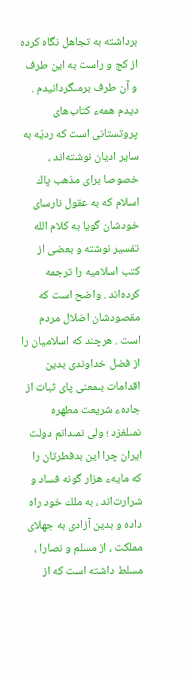برداشته به تجاهل نگاه كرده از كج و راست به اين طرف و آن طرف برمىگردانيدم . ديدم همهء كتاب‌هاى پروتستانى است كه رديّه به ساير اديان نوشته‌اند ، خصوصا براى مذهب پاك اسلام كه به عقول نارساى خودشان گويا به كلام الله تفسير نوشته و بعضى از كتب اسلاميه را ترجمه كرده‌اند . واضح است كه مقصودشان اضلال مردم است . هرچند كه اسلاميان را از فضل خداوندى بدين اقدامات بىمعنى پاى ثبات از جادهء شريعت مطهره نمىلغزد ؛ ولى نمىدانم دولت ايران چرا اين بدفطرتان را كه مايهء هزار گونه فساد و شرارت‌اند ، به ملك خود راه داده و بدين آزادى به جهلاى مملكت ، از مسلم و نصارا ، مسلط داشته است كه از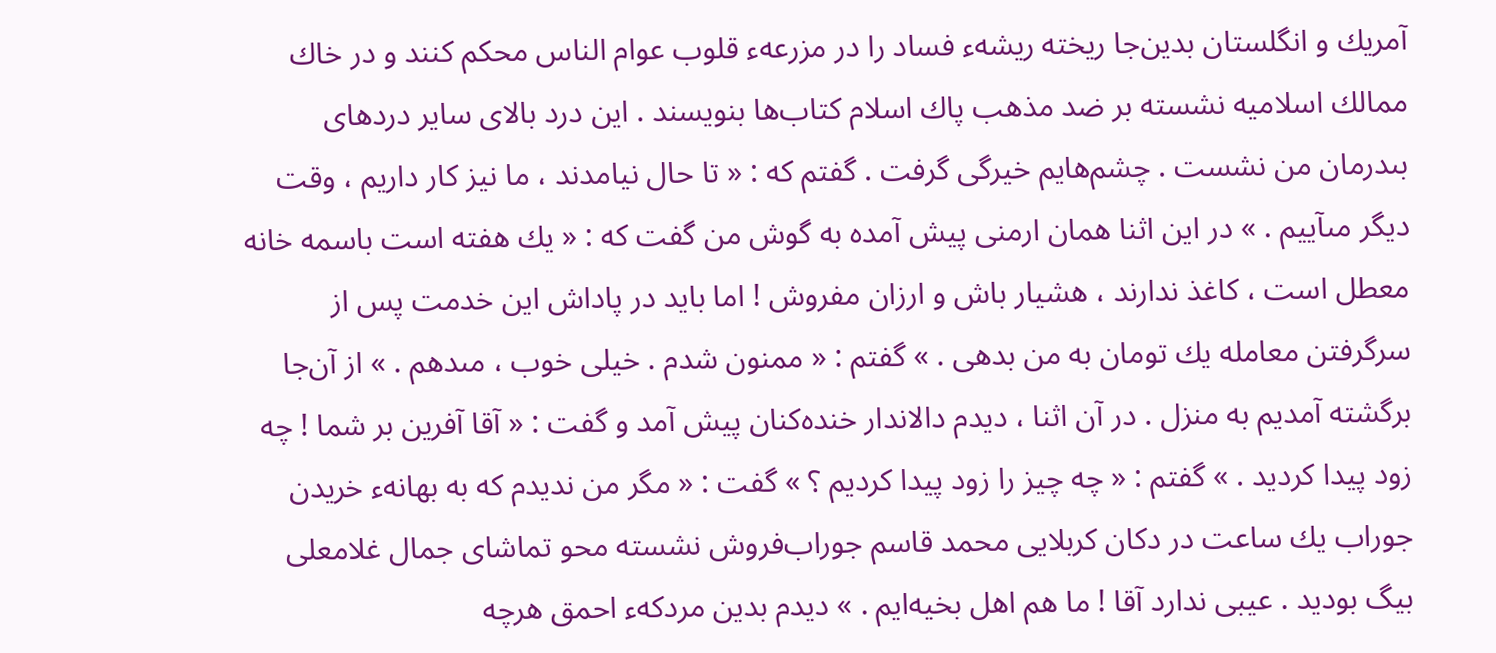آمريك و انگلستان بدين‌جا ريخته ريشهء فساد را در مزرعهء قلوب عوام الناس محكم كنند و در خاك ممالك اسلاميه نشسته بر ضد مذهب پاك اسلام كتاب‌ها بنويسند . اين درد بالاى ساير دردهاى بىدرمان من نشست . چشم‌هايم خيرگى گرفت . گفتم كه : « تا حال نيامدند ، ما نيز كار داريم ، وقت ديگر مىآييم . » در اين اثنا همان ارمنى پيش آمده به گوش من گفت كه : « يك هفته است باسمه خانه معطل است ، كاغذ ندارند ، هشيار باش و ارزان مفروش ! اما بايد در پاداش اين خدمت پس از سرگرفتن معامله يك تومان به من بدهى . » گفتم : « ممنون شدم . خيلى خوب ، مىدهم . » از آن‌جا برگشته آمديم به منزل . در آن اثنا ، ديدم دالاندار خنده‌كنان پيش آمد و گفت : « آقا آفرين بر شما ! چه زود پيدا كرديد . » گفتم : « چه چيز را زود پيدا كرديم ؟ » گفت : « مگر من نديدم كه به بهانهء خريدن جوراب يك ساعت در دكان كربلايى محمد قاسم جوراب‌فروش نشسته محو تماشاى جمال غلامعلى بيگ بوديد . عيبى ندارد آقا ! ما هم اهل بخيه‌ايم . » ديدم بدين مردكهء احمق هرچه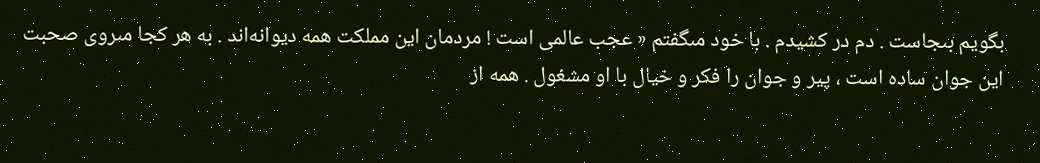بگويم بىجاست . دم در كشيدم . با خود مىگفتم « عجب عالمى است ! مردمان اين مملكت همه ديوانه‌اند . به هر كجا مىروى صحبت اين جوان ساده است ، پير و جوان را فكر و خيال با او مشغول . همه از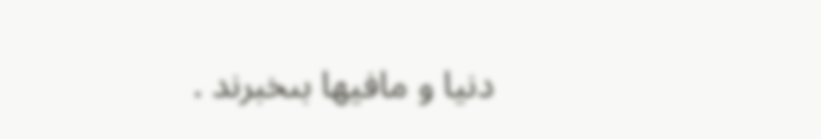دنيا و مافيها بىخبرند .